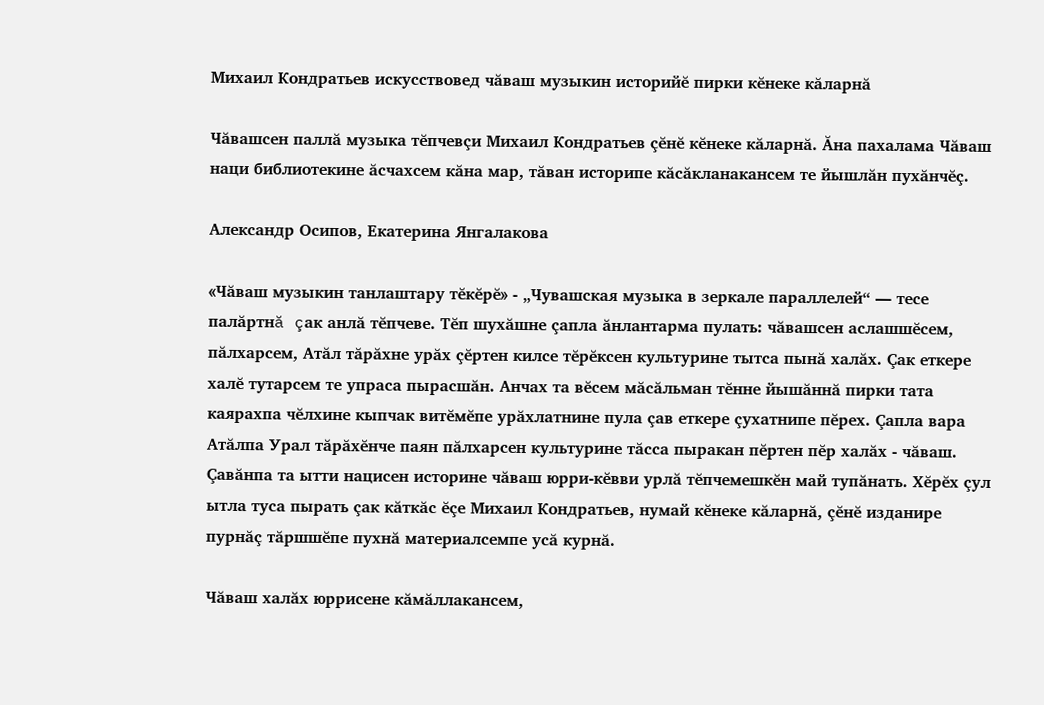Михаил Кондратьев искусствовед чăваш музыкин историйĕ пирки кĕнеке кăларнă

Чăвашсен паллă музыка тĕпчевçи Михаил Кондратьев çĕнĕ кĕнеке кăларнă. Ăна пахалама Чăваш наци библиотекине ăсчахсем кăна мар, тăван историпе кăсăкланакансем те йышлăн пухăнчĕç.

Александр Осипов, Екатерина Янгалакова

«Чăваш музыкин танлаштару тĕкĕрĕ» - „Чувашская музыка в зеркале параллелей“ ― тесе палăртнă çак анлă тĕпчеве. Тĕп шухăшне çапла ăнлантарма пулать: чăвашсен аслашшĕсем, пăлхарсем, Атăл тăрăхне урăх çĕртен килсе тĕрĕксен культурине тытса пынă халăх. Çак еткере халĕ тутарсем те упраса пырасшăн. Анчах та вĕсем мăсăльман тĕнне йышăннă пирки тата каярахпа чĕлхине кыпчак витĕмĕпе урăхлатнине пула çав еткере çухатнипе пĕрех. Çапла вара Атăлпа Урал тăрăхĕнче паян пăлхарсен культурине тăсса пыракан пĕртен пĕр халăх - чăваш. Çавăнпа та ытти нацисен историне чăваш юрри-кĕвви урлă тĕпчемешкĕн май тупăнать. Хĕрĕх çул ытла туса пырать çак кăткăс ĕçе Михаил Кондратьев, нумай кĕнеке кăларнă, çĕнĕ изданире пурнăç тăршшĕпе пухнă материалсемпе усă курнă.

Чăваш халăх юррисене кăмăллакансем,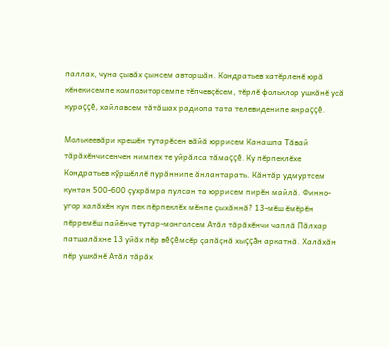паллах, чуна çывăх çынсем авторшăн. Кондратьев хатĕрленĕ юрă кĕнекисемпе композиторсемпе тĕпчевçĕсем, тĕрлĕ фольклор ушкăнĕ усă кураççĕ, хайлавсем тăтăшах радиопа тата телевиденипе янраççĕ.

Молькеевăри крешĕн тутарĕсен вăйă юррисем Канашпа Тăвай тăрăхĕнчисенчен нимпех те уйрăлса тăмаççĕ. Ку пĕрпеклĕхе Кондратьев кӳршĕллĕ пурăннипе ăнлантарать. Кăнтăр удмуртсем кунтан 500-600 çухрăмра пулсан та юррисем пирĕн майлă. Финно-угор халăхĕн кун пек пĕрпеклĕх мĕнпе çыхăннă? 13-мĕш ĕмĕрĕн пĕрремĕш пайĕнче тутар-монголсем Атăл тăрăхĕнчи чаплă Пăлхар патшалăхне 13 уйăх пĕр вĕçĕмсĕр çапăçнă хыççăн аркатнă. Халăхăн пĕр ушкăнĕ Атăл тăрăх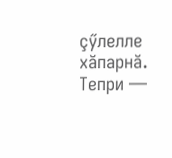çӳлелле хăпарнă. Тепри ―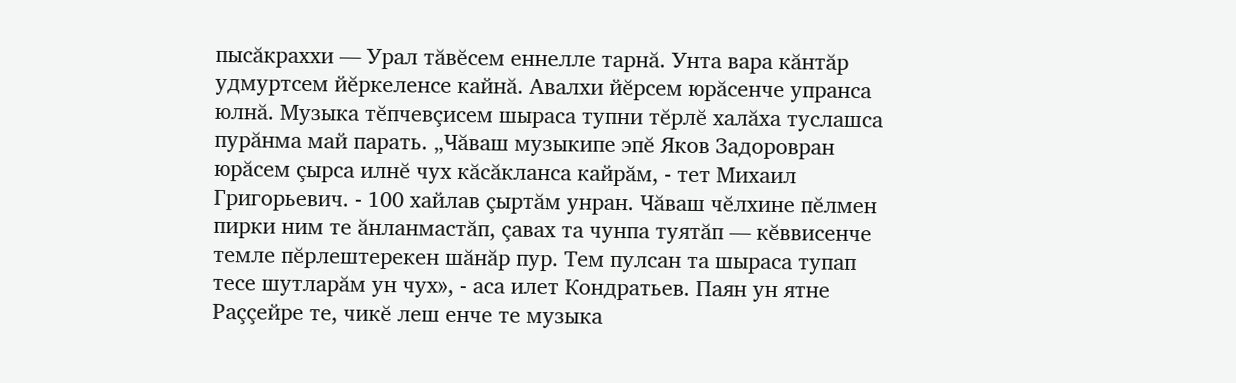пысăкраххи ― Урал тăвĕсем еннелле тарнă. Унта вара кăнтăр удмуртсем йĕркеленсе кайнă. Авалхи йĕрсем юрăсенче упранса юлнă. Музыка тĕпчевçисем шыраса тупни тĕрлĕ халăха туслашса пурăнма май парать. „Чăваш музыкипе эпĕ Яков Задоровран юрăсем çырса илнĕ чух кăсăкланса кайрăм, - тет Михаил Григорьевич. - 100 хайлав çыртăм унран. Чăваш чĕлхине пĕлмен пирки ним те ăнланмастăп, çавах та чунпа туятăп ― кĕввисенче темле пĕрлештерекен шăнăр пур. Тем пулсан та шыраса тупап тесе шутларăм ун чух», - аса илет Кондратьев. Паян ун ятне Раççейре те, чикĕ леш енче те музыка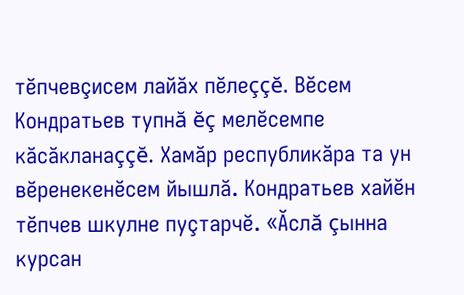тĕпчевçисем лайăх пĕлеççĕ. Вĕсем Кондратьев тупнă ĕç мелĕсемпе кăсăкланаççĕ. Хамăр республикăра та ун вĕренекенĕсем йышлă. Кондратьев хайĕн тĕпчев шкулне пуçтарчĕ. «Ăслă çынна курсан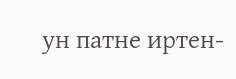ун патне иртен-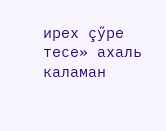ирех çӳре тесе» ахаль каламан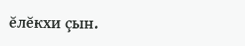ĕлĕкхи çын.